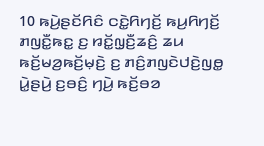10 ꤒꤣꤧ꤬ꤔꤢꤩꤖꤢꤨ ꤍꤢꤧ꤭ꤖꤚꤢꤩ꤬ ꤒꤣ꤬ꤖꤚꤢꤩ꤬ ꤊꤜꤢꤪ꤭ꤒꤢ꤭ ꤢ꤬ ꤙꤢꤩ꤭ꤜ꤫ꤢꤪ꤬ꤘꤢꤨ꤬ ꤘꤣ ꤒꤢꤩ꤬ꤗꤤ꤬ꤒꤢꤩ꤬ꤗ꤫ꤢꤧ꤬ ꤢ꤬ ꤊꤢꤨ꤬ꤊꤜꤢꤧꤓꤢꤧ꤬ꤜꤥ꤭ ꤣꤧ꤭ꤔꤣꤧ꤬ ꤢ꤬ꤋꤢꤨ꤬ ꤚꤣꤧ꤬ ꤒꤢꤩ꤬ꤋꤤ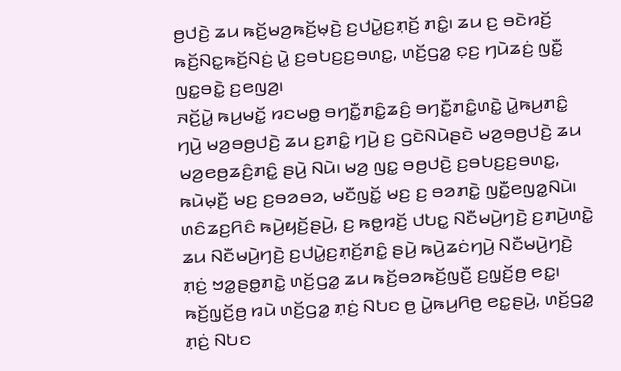ꤥ꤬ꤓꤢꤧ꤬ ꤘꤣ ꤒꤢꤩ꤬ꤗꤤ꤬ꤒꤢꤩ꤬ꤗ꤫ꤢꤧ꤬ ꤢ꤬ꤓꤣꤧ꤭ꤢ꤬ꤊ꤫ꤢꤩ꤬ ꤊꤢꤨ꤭꤯ ꤘꤣ ꤢ꤬ ꤋꤢꤧꤙꤢꤩ꤬ ꤒꤢꤩ꤬ꤡꤢ꤭ꤒꤢꤩ꤬ꤡꤢꤦ꤬ ꤣꤧ꤭ ꤢ꤬ꤋꤝꤢ꤬ꤢ꤬ꤋꤛꤢ꤭, ꤛꤢꤩ꤬ꤞꤤ꤭ ꤢ꤫ꤢ꤬ ꤚꤣꤧꤘꤢꤦ꤬ ꤜꤢꤪ꤭ ꤜꤢ꤭ꤋꤢꤧ꤭ ꤢ꤬ꤕꤜꤤ꤬꤯
ꤏꤢꤩ꤬ꤣꤧ꤭ ꤒꤣ꤬ꤗꤢꤩ꤭ ꤙꤢꤗꤥ꤭ ꤋꤚꤢꤪ꤭ꤊꤢꤨ꤭ꤘꤢꤨ꤬ ꤋꤚꤢꤪ꤭ꤊꤢꤨ꤭ꤛꤢꤧ꤭ ꤣꤧ꤭ꤒꤣ꤬ꤊꤢꤨ꤭ ꤚꤣꤧ꤬ ꤗꤤ꤬ꤋꤥ꤬ꤓꤢꤧ꤬ ꤘꤣ ꤢ꤬ꤊꤢꤨ꤭ ꤚꤣꤧ꤬ ꤢ꤬ ꤞꤢꤧꤡꤣꤧꤔꤢꤧ ꤗꤤ꤬ꤋꤥ꤬ꤓꤢꤧ꤬ ꤘꤣ ꤗꤤ꤬ꤕꤥ꤬ꤘꤢꤨ꤬ꤊꤢꤨ꤭ ꤔꤣꤧ꤬ ꤡꤣꤧ꤯ ꤗꤤ꤬ ꤜꤢ꤭ ꤋꤥ꤬ꤓꤢꤧ꤬ ꤢ꤬ꤋꤝꤢ꤬ꤢ꤬ꤋꤛꤢ꤭, ꤒꤣꤧꤗ꤫ꤢꤪ꤬ ꤗꤢ꤬ ꤢ꤬ꤋꤤꤋꤤ, ꤗꤢꤪꤜꤢꤩ꤭ ꤗꤢ꤬ ꤢ꤬ ꤋꤤꤊꤢꤧ꤭ ꤜꤢꤪ꤭ꤕꤜꤤ꤭ꤡꤣꤧ꤯
ꤛꤢꤨꤘꤢ꤬ꤖꤢꤨ ꤒꤣꤧ꤬ꤟꤢꤩ꤬ꤔꤣꤧ꤬, ꤢ꤬ ꤒꤥ꤭ꤙꤢꤩ꤬ ꤓꤝꤢ꤭ ꤡꤢꤪꤗꤣꤧ꤬ꤚꤢꤧ꤬ ꤢ꤬ꤊꤣꤧ꤬ꤛꤢꤧ꤭ ꤘꤣ ꤡꤢꤪꤗꤣꤧ꤬ꤚꤢꤧ꤬ ꤢ꤬ꤓꤣꤧ꤭ꤢ꤬ꤊ꤫ꤢꤩ꤬ꤊꤢꤨ꤭ ꤔꤣꤧ꤬ ꤒꤣꤧ꤬ꤘꤢꤦꤚꤣꤧ꤬ ꤡꤢꤪꤗꤣꤧ꤬ꤚꤢꤧ꤬ ꤊ꤫ꤢꤦ꤬ ꤠꤤ꤭ꤔꤥ꤭ꤊꤢꤧ꤭ ꤛꤢꤩ꤬ꤞꤤ꤭ ꤘꤣ ꤒꤢꤩ꤬ꤋꤤꤒꤢꤩ꤬ꤜꤢꤪ꤬ ꤢ꤬ꤜ꤫ꤢꤩ꤬ꤥ꤬ ꤕꤢ꤭꤯ ꤒꤢꤩ꤬ꤜ꤫ꤢꤩ꤬ꤥ꤬ ꤙꤣꤧ ꤛꤢꤩ꤬ꤞꤤ꤭ ꤊ꤫ꤢꤦ꤬ ꤡꤝꤢ ꤥ꤬ ꤣꤧ꤭ꤒꤣ꤬ꤖꤥ꤬ ꤕꤢ꤭ꤔꤣꤧ꤬, ꤛꤢꤩ꤬ꤞꤤ꤭ ꤊ꤫ꤢꤦ꤬ ꤡꤝꤢ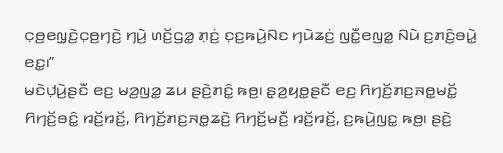ꤍ꤫ꤥ꤬ꤕꤜ꤫ꤢꤧ꤬ꤍ꤫ꤥ꤬ꤚꤢꤧ꤬ ꤚꤣꤧ꤬ ꤛꤢꤩ꤬ꤞꤤ꤭ ꤊ꤫ꤢꤦ꤬ ꤢ꤫ꤢ꤬ꤒꤣꤧ꤬ꤡꤢ ꤚꤣꤧꤘꤢꤦ꤬ ꤜꤢꤪ꤭ꤕꤜꤤ꤭ ꤡꤣꤧ ꤢ꤬ꤊꤢꤨ꤬ꤋꤣꤧ꤭ ꤕꤢ꤭꤯”
ꤗꤢꤧꤓ꤫ꤣꤧ꤬ꤔꤢꤪ ꤕꤢ꤬ ꤗꤤ꤬ꤜꤤ꤭ ꤘꤣ ꤔꤢꤧ꤬ꤊꤢꤨ꤭ ꤒꤥ꤬꤯ ꤔ꤫ꤤ꤬ꤟꤥ꤭ꤔꤢꤪ ꤕꤢ꤬ ꤖꤚꤢꤩ꤬ꤊꤢ꤬ꤏꤥ꤭ꤗꤢꤩ꤭ ꤖꤚꤢꤩ꤬ꤋꤢꤨ꤭ ꤙꤢꤩ꤬ꤙꤢꤩ꤬, ꤖꤚꤢꤩ꤬ꤊꤢ꤬ꤏꤥ꤭ꤘꤢꤧ꤬ ꤖꤚꤢꤩ꤬ꤗꤢꤪ꤬ ꤙꤢꤩ꤬ꤙꤢꤩ꤬, ꤢ꤬ꤒꤣꤧ꤬ꤜꤢ꤭ ꤒꤥ꤬꤯ ꤔꤢꤧ꤬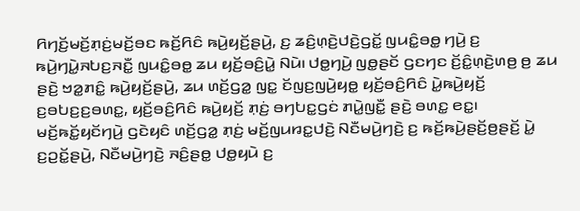ꤖꤚꤢꤩ꤬ꤗꤢꤩ꤬ꤊ꤫ꤢꤦ꤬ꤗꤢꤩ꤬ꤋꤢ ꤒꤢꤩ꤬ꤖꤢꤨ ꤒꤣꤧ꤬ꤟꤢꤩ꤬ꤔꤣꤧ꤬, ꤢ꤬ ꤘꤢꤨ꤬ꤛ꤫ꤢꤧ꤬ꤓꤢꤧ꤬ꤞꤢꤩ꤭ ꤜꤣꤢꤨ꤭ꤋꤥ꤭ ꤚꤣꤧ꤬ ꤢ꤬ ꤒꤣꤧ꤬ꤚꤣꤧ꤭ꤏꤝꤢ꤬ꤏꤢꤪ꤭ ꤜꤣꤢꤨ꤭ꤋꤥ꤭ ꤘꤣ ꤟꤢꤩ꤬ꤋꤢꤨ꤬ꤣꤧ꤭ ꤡꤣꤧ꤯ ꤓꤥ꤭ꤚꤣꤧ꤬ ꤜꤥ꤭ꤔꤢꤩ ꤞꤢꤚꤢ ꤢꤩ꤬ꤢꤨ꤭ꤛ꤫ꤢꤧ꤬ꤛꤥ꤬ ꤥ꤬ ꤘꤣ ꤔꤢꤧ꤬ ꤠꤤ꤭ꤊꤢꤨ꤭ ꤒꤣꤧ꤬ꤟꤢꤩ꤬ꤔꤣꤧ꤬, ꤘꤣ ꤛꤢꤩ꤬ꤞꤤ꤭ ꤜꤢ꤭ ꤢꤩꤜꤢ꤬ꤜꤣꤧ꤬ꤟꤥ꤭ ꤟꤢꤩ꤬ꤋꤢꤨ꤬ꤖꤢꤨ ꤣꤧ꤭ꤒꤣꤧ꤬ꤟꤢꤩ꤬ ꤢ꤬ꤋꤝꤢ꤬ꤢ꤬ꤋꤛꤢ꤭, ꤟꤢꤩ꤬ꤋꤢꤨ꤬ꤖꤢꤨ ꤒꤣꤧ꤬ꤟꤢꤩ꤬ ꤊ꤫ꤢꤦ꤬ ꤋꤚꤝꤢ꤭ꤞꤢꤦ ꤊꤣꤧ꤭ꤜꤢꤪ꤭ ꤔꤢꤧ꤬ ꤋꤛꤢ꤭ ꤕꤢ꤭꤯
ꤗꤢꤩ꤬ꤒꤢꤩ꤭ꤟꤢꤩꤚꤣꤧ꤬ ꤞꤢꤧꤟꤢꤨ ꤛꤢꤩ꤬ꤞꤤ꤭ ꤊ꤫ꤢꤦ꤬ ꤗꤢꤩ꤬ꤜꤣꤙꤢ꤭ꤓꤢꤧ꤬ ꤡꤢꤪꤗꤣꤧ꤬ꤚꤢꤧ꤬ ꤢ꤬ ꤒꤢꤩ꤬ꤒꤣꤧ꤬ꤔꤢꤩ꤬ꤥ꤬ꤔꤢꤩ꤬ ꤣꤧ꤭ ꤢ꤬ꤑꤢꤩ꤭ꤔꤣꤧ꤬, ꤡꤢꤪꤗꤣꤧ꤬ꤚꤢꤧ꤬ ꤏꤢꤨ꤬ꤔꤥ꤭ ꤓꤥ꤭ꤟꤣꤧ ꤢ꤬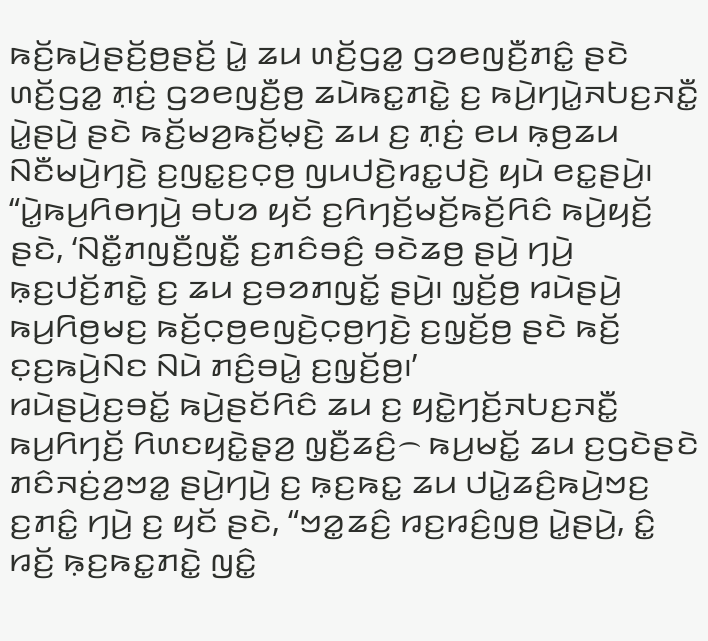ꤒꤢꤩ꤬ꤒꤣꤧ꤬ꤔꤢꤩ꤬ꤥ꤬ꤔꤢꤩ꤬ ꤣꤧ꤭ ꤘꤣ ꤛꤢꤩ꤬ꤞꤤ꤭ ꤞꤤꤕꤜꤢꤪ꤬ꤊꤢꤨ꤭ ꤔꤢꤧ ꤛꤢꤩ꤬ꤞꤤ꤭ ꤊ꤫ꤢꤦ꤬ ꤞꤤꤕꤜꤢꤪ꤬ꤥ꤬ ꤘꤣꤧꤒꤢ꤭ꤊꤢꤧ꤭ ꤢ꤬ ꤒꤣꤧ꤬ꤚꤣꤧ꤭ꤏꤝꤢ꤬ꤏꤢꤪ꤭ ꤣꤧ꤭ꤔꤣꤧ꤬ ꤔꤢꤧ ꤒꤢꤩ꤬ꤗꤤ꤬ꤒꤢꤩ꤬ꤗ꤫ꤢꤧ꤬ ꤘꤣ ꤢ꤬ ꤊ꤫ꤢꤦ꤬ ꤕꤣ ꤒ꤫ꤥ꤬ꤘꤣ ꤡꤢꤪꤗꤣꤧ꤬ꤚꤢꤧ꤬ ꤢ꤬ꤜꤢ꤭ꤢ꤬ꤍ꤫ꤥ꤬ ꤜꤣꤓꤢꤧ꤬ꤙꤢ꤭ꤓꤢꤧ꤬ ꤟꤣꤧ ꤕꤢ꤭ꤔꤣꤧ꤬꤯
“ꤣꤧ꤭ꤒꤣ꤬ꤖꤥꤚꤣꤧ꤬ ꤋꤝꤤ ꤟꤢꤩ ꤢ꤬ꤖꤚꤢꤩ꤬ꤗꤢꤩ꤬ꤒꤢꤩ꤬ꤖꤢꤨ ꤒꤣꤧ꤬ꤟꤢꤩ꤬ ꤔꤢꤧ, ‘ꤡꤢꤪ꤭ꤊꤜꤢꤪ꤬ꤜꤢꤪ꤭ ꤢ꤬ꤊꤢꤨꤋꤢꤨ꤬ ꤋꤢꤧꤘꤥ꤬ ꤔꤣꤧ꤬ ꤚꤣꤧ꤬ ꤒ꤫ꤢ꤬ꤓꤢꤩ꤬ꤊꤢꤧ꤭ ꤢ꤬ ꤘꤣ ꤢ꤬ꤋꤤꤊꤜꤢꤩ꤭ ꤔꤣꤧ꤬꤯ ꤜ꤫ꤢꤩ꤬ꤥ꤬ ꤙꤣꤧꤔꤣꤧ꤬ ꤒꤣ꤬ꤖꤥ꤬ꤗꤢ꤬ ꤒꤢꤩ꤬ꤍ꤫ꤥ꤬ꤕꤜꤢꤧ꤬ꤍ꤫ꤥ꤬ꤚꤢꤧ꤬ ꤢ꤬ꤜ꤫ꤢꤩ꤬ꤥ꤬ ꤔꤢꤧ ꤒꤢꤩ꤬ ꤢ꤫ꤢ꤬ꤒꤣꤧ꤬ꤡꤢ ꤡꤣꤧ ꤊꤢꤨ꤬ꤋꤣꤧ꤭ ꤢ꤬ꤜ꤫ꤢꤩ꤬ꤥ꤬꤯’
ꤙꤣꤧꤔꤣꤧ꤬ꤢ꤬ꤋꤢꤩ꤭ ꤒꤣꤧ꤬ꤔꤢꤩꤖꤢꤨ ꤘꤣ ꤢ꤬ ꤟꤢꤧ꤭ꤚꤢꤩ꤬ꤏꤝꤢ꤬ꤏꤢꤪ꤭ ꤒꤣ꤬ꤖꤚꤢꤩ꤬ ꤖꤛꤢꤟꤢꤧ꤭ꤔ꤫ꤤ꤬ ꤜ꤫ꤢꤪ꤬ꤘꤢꤨ꤬꤮ ꤒꤣ꤬ꤗꤢꤩ꤭ ꤘꤣ ꤢ꤬ꤞꤢꤧꤔꤢꤧ ꤊꤢꤨꤏꤢꤦ꤬ꤤ꤬ꤠꤤ꤭ ꤔꤣꤧ꤬ꤚꤣꤧ꤬ ꤢ꤬ ꤒ꤫ꤢ꤬ꤒꤢ꤭ ꤘꤣ ꤓꤣꤧ꤭ꤘꤢꤨ꤬ꤒꤣꤧ꤬ꤠꤢ꤬ ꤢ꤬ꤊꤢꤨ꤭ ꤚꤣꤧ꤬ ꤢ꤬ ꤟꤢꤩ ꤔꤢꤧ, “ꤠꤤ꤭ꤘꤢꤨ꤬ ꤙꤢ꤬ꤙꤢꤨ꤬ꤜꤥ꤬ ꤣꤧ꤭ꤔꤣꤧ꤬, ꤢꤨ꤭ ꤙꤢꤩ꤬ ꤒ꤫ꤢ꤬ꤒꤢ꤭ꤊꤢꤧ꤭ ꤜꤢꤨ꤭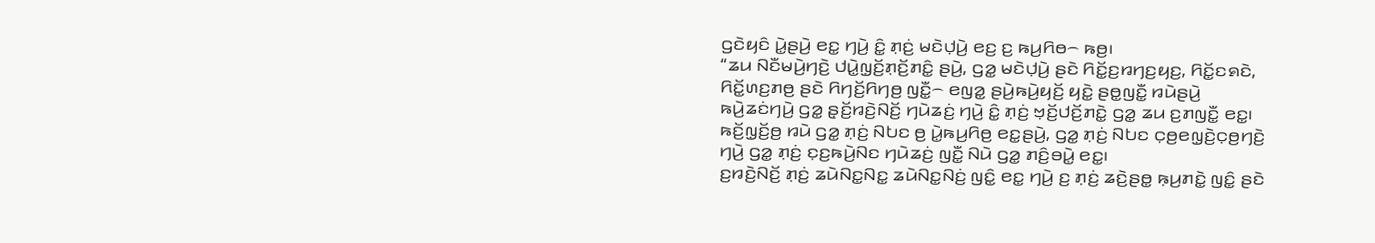ꤞꤢꤧꤟꤢꤨ ꤣꤧ꤭ꤔꤣꤧ꤬ ꤕꤢ꤭ ꤚꤣꤧ꤬ ꤢꤨ꤭ ꤊ꤫ꤢꤦ꤬ ꤗꤢꤧꤓ꤫ꤣꤧ꤬ ꤕꤢ꤬ ꤢ꤬ ꤒꤣ꤬ꤖꤥ꤮ ꤒꤥ꤬꤯
“ꤘꤣ ꤡꤢꤪꤗꤣꤧ꤬ꤚꤢꤧ꤬ ꤓꤣꤧ꤭ꤜ꤫ꤢꤩ꤬ꤊ꤫ꤢꤩ꤬ꤊꤢꤨ꤭ ꤔꤣꤧ꤬, ꤞꤤ꤭ ꤗꤢꤧꤓ꤫ꤣꤧ꤬ ꤔꤢꤧ ꤖꤢꤩ꤭ꤢ꤬ꤙꤚꤢ꤬ꤟꤢ꤬, ꤖꤢꤩ꤭ꤢꤎꤢꤧ, ꤖꤢꤩ꤭ꤛꤢ꤬ꤊꤥ꤬ ꤔꤢꤧ ꤖꤚꤢꤩ꤬ꤖꤚꤥ꤬ ꤜꤢꤪ꤭꤮ ꤕꤜꤤ꤭ ꤔꤣꤧ꤬ꤒꤣꤧ꤬ꤟꤢꤩ꤬ ꤟꤢꤧ꤭ ꤔꤥ꤭ꤜꤢꤪ꤭ ꤙꤣꤧꤔꤣꤧ꤬ ꤒꤣꤧ꤬ꤘꤢꤦꤚꤣꤧ꤬ ꤞꤤ꤭ ꤔ꤫ꤢꤩ꤬ꤙꤢꤧ꤬ꤡꤢꤩ꤬ ꤚꤣꤧꤘꤢꤦ꤬ ꤚꤣꤧ꤬ ꤢꤨ꤭ ꤊ꤫ꤢꤦ꤬ ꤠ꤫ꤢꤩ꤬ꤓꤢꤩ꤬ꤊꤢꤧ꤭ ꤞꤤ꤭ ꤘꤣ ꤢ꤬ꤊꤜꤢꤪ꤭ ꤕꤢ꤭꤯ ꤒꤢꤩ꤬ꤜ꤫ꤢꤩ꤬ꤥ꤬ ꤙꤣꤧ ꤞꤤ꤭ ꤊ꤫ꤢꤦ꤬ ꤡꤝꤢ ꤥ꤬ ꤣꤧ꤭ꤒꤣ꤬ꤖꤥ꤬ ꤕꤢ꤭ꤔꤣꤧ꤬, ꤞꤤ꤭ ꤊ꤫ꤢꤦ꤬ ꤡꤝꤢ ꤍ꤫ꤥ꤬ꤕꤜ꤫ꤢꤧ꤬ꤍ꤫ꤥ꤬ꤚꤢꤧ꤬ ꤚꤣꤧ꤬ ꤞꤤ꤭ ꤊ꤫ꤢꤦ꤬ ꤢ꤫ꤢ꤬ꤒꤣꤧ꤬ꤡꤢ ꤚꤣꤧꤘꤢꤦ꤬ ꤜꤢꤪ꤭ ꤡꤣꤧ ꤞꤤ꤭ ꤊꤢꤨ꤬ꤋꤣꤧ꤭ ꤕꤢ꤭꤯
ꤢ꤬ꤙꤢꤧ꤬ꤡꤢꤩ꤬ ꤊ꤫ꤢꤦ꤬ ꤘꤣꤧꤡꤢ꤭ꤡꤢ꤭ ꤘꤣꤧꤡꤢ꤭ꤡꤢꤦ꤬ ꤜꤢꤨ꤭ ꤕꤢ꤭ ꤚꤣꤧ꤬ ꤢ꤬ ꤊ꤫ꤢꤦ꤬ ꤘꤢꤧ꤬ꤔꤥ꤭ ꤒ꤫ꤣ꤬ꤊꤢꤧ꤭ ꤜꤢꤨ꤭ ꤔꤢꤧ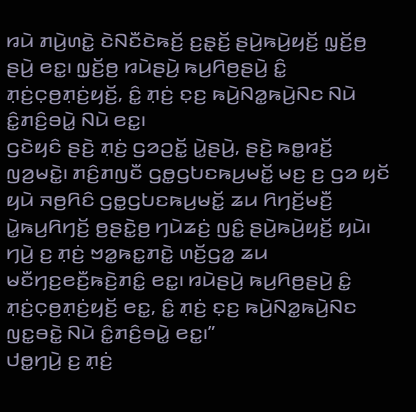ꤙꤣꤧ ꤊꤣꤧ꤬ꤛꤢꤧ꤭ ꤢꤧꤡꤢꤪꤢꤧꤒꤢꤩ꤬ ꤢ꤬ꤔ꤫ꤢꤩ꤬ ꤔꤣꤧ꤬ꤒꤣꤧ꤬ꤟꤢꤩ꤬ ꤜ꤫ꤢꤩ꤬ꤥ꤬ ꤔꤣꤧ꤬ ꤕꤢ꤭꤯ ꤜ꤫ꤢꤩ꤬ꤥ꤬ ꤙꤣꤧꤔꤣꤧ꤬ ꤒꤣ꤬ꤖꤥ꤬ꤔꤣꤧ꤬ ꤢꤨ꤭ ꤊ꤫ꤢꤦ꤬ꤍ꤫ꤥ꤬ꤊ꤫ꤢꤦ꤬ꤟꤢꤩ꤬, ꤢꤨ꤭ ꤊ꤫ꤢꤦ꤬ ꤢ꤫ꤢ꤬ ꤒꤣꤧ꤬ꤡꤤ꤭ꤒꤣꤧ꤬ꤡꤢ ꤡꤣꤧ ꤢꤨ꤭ꤊꤢꤨ꤬ꤋꤣꤧ꤭ ꤡꤣꤧ ꤕꤢ꤭꤯
ꤞꤢꤧꤟꤢꤨ ꤔꤢꤧ꤬ ꤊ꤫ꤢꤦ꤬ ꤞꤤꤑꤢꤩ꤭ ꤣꤧ꤭ꤔꤣꤧ꤬, ꤔꤢꤧ꤬ ꤒꤥ꤭ꤙꤢꤩ꤬ ꤜꤤ꤬ꤗꤢꤧ꤭꤯ ꤊꤢꤨ꤬ꤊꤜꤢꤪ ꤞꤥ꤭ꤞꤝꤢꤒꤣ꤬ꤗꤢꤩ꤭ ꤗꤢ꤬ ꤢ꤬ ꤞꤤ ꤟꤢꤩ ꤟꤣꤧ ꤏꤥ꤬ꤖꤢꤨ ꤞꤥ꤭ꤞꤝꤢꤒꤣ꤬ꤗꤢꤩ꤭ ꤘꤣ ꤖꤚꤢꤩ꤬ꤗꤢꤪ꤬ ꤣꤧ꤭ꤒꤣ꤬ꤖꤚꤢꤩ꤬ ꤥ꤬ꤔꤢꤧ꤭ꤥ꤬ ꤚꤣꤧꤘꤢꤦ꤬ ꤜꤢꤨ꤭ ꤔꤣꤧ꤬ꤒꤣꤧ꤬ꤟꤢꤩ꤬ ꤟꤣꤧ꤯
ꤚꤣꤧ꤬ ꤢ꤬ ꤊ꤫ꤢꤦ꤬ ꤠꤤ꤭ꤒꤢ꤭ꤊꤢꤧ꤭ ꤛꤢꤩ꤬ꤞꤤ꤭ ꤘꤣ ꤗꤢꤪꤚꤢ꤬ꤕꤢꤪ꤬ꤒꤢꤧ꤬ꤊꤢꤨ꤭ ꤕꤢ꤭꤯ ꤙꤣꤧꤔꤣꤧ꤬ ꤒꤣ꤬ꤖꤥ꤬ꤔꤣꤧ꤬ ꤢꤨ꤭ ꤊ꤫ꤢꤦ꤬ꤍ꤫ꤥ꤬ꤊ꤫ꤢꤦ꤬ꤟꤢꤩ꤬ ꤕꤢ꤭, ꤢꤨ꤭ ꤊ꤫ꤢꤦ꤬ ꤢ꤫ꤢ꤬ ꤒꤣꤧ꤬ꤡꤤ꤭ꤒꤣꤧ꤬ꤡꤢ ꤜꤢ꤭ꤋꤢꤧ꤭ ꤡꤣꤧ ꤢꤨ꤭ꤊꤢꤨ꤬ꤋꤣꤧ꤭ ꤕꤢ꤭꤯”
ꤓꤥ꤭ꤚꤣꤧ꤬ ꤢ꤬ ꤊ꤫ꤢꤦ꤬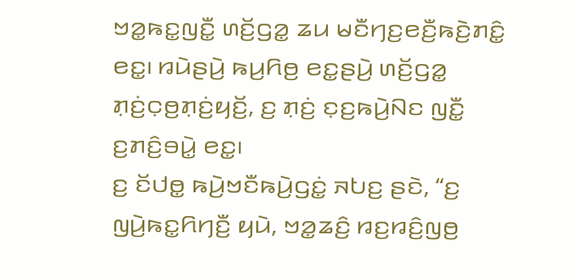ꤠꤤ꤭ꤒꤢ꤭ꤜꤢꤪ꤭ ꤛꤢꤩ꤬ꤞꤤ꤭ ꤘꤣ ꤗꤢꤪꤚꤢ꤬ꤕꤢꤪ꤬ꤒꤢꤧ꤬ꤊꤢꤨ꤭ ꤕꤢ꤭꤯ ꤙꤣꤧꤔꤣꤧ꤬ ꤒꤣ꤬ꤖꤥ꤬ ꤕꤢ꤭ꤔꤣꤧ꤬ ꤛꤢꤩ꤬ꤞꤤ꤭ ꤊ꤫ꤢꤦ꤬ꤍ꤫ꤥ꤬ꤊ꤫ꤢꤦ꤬ꤟꤢꤩ꤬, ꤢ꤬ ꤊ꤫ꤢꤦ꤬ ꤢ꤫ꤢ꤬ꤒꤣꤧ꤬ꤡꤢ ꤜꤢꤪ꤭ ꤢ꤬ꤊꤢꤨ꤬ꤋꤣꤧ꤭ ꤕꤢ꤭꤯
ꤢ꤬ ꤢꤩꤓꤥ꤭ ꤒꤣꤧ꤬ꤠꤢꤪꤒꤣꤧ꤬ꤞꤢꤦ꤭ ꤏꤝꤢ꤬ ꤔꤢꤧ, “ꤢ꤬ ꤜꤣꤧ꤬ꤒꤢ꤭ꤖꤚꤢꤪ꤬ ꤟꤣꤧ, ꤠꤤ꤭ꤘꤢꤨ꤬ ꤙꤢ꤬ꤙꤢꤨ꤬ꤜꤥ꤬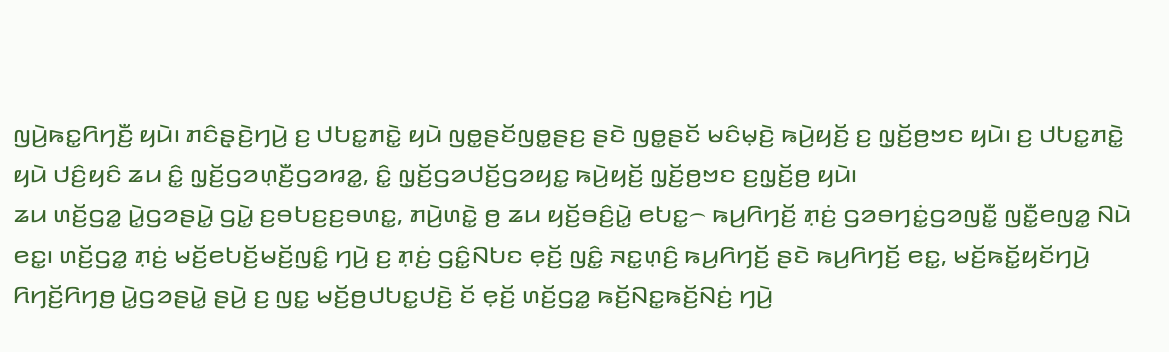ꤜꤣꤧ꤬ꤒꤢ꤭ꤖꤚꤢꤪ꤬ ꤟꤣꤧ꤯ ꤊꤢꤨꤔ꤫ꤢꤧ꤬ꤚꤣꤧ꤬ ꤢ꤬ ꤓꤝꤢ꤭ꤊꤢꤧ꤭ ꤟꤣꤧ ꤜꤥ꤭ꤔꤢꤩꤜꤥ꤭ꤔꤢ꤬ ꤔꤢꤧ ꤜꤥ꤭ꤔꤢꤩ ꤗꤢꤨꤗ꤫ꤢꤧ꤬ ꤒꤣꤧ꤬ꤟꤢꤩ꤬ ꤢ꤬ ꤜ꤫ꤢꤩ꤬ꤥ꤬ꤠꤢ ꤟꤣꤧ꤯ ꤢ꤬ ꤓꤝꤢ꤭ꤊꤢꤧ꤭ ꤟꤣꤧ ꤓꤢꤨ꤬ꤟꤢꤨ ꤘꤣ ꤢꤨ꤭ ꤜ꤫ꤢꤩ꤬ꤞꤤꤛ꤫ꤢꤪ꤬ꤞꤤꤙꤤ꤭, ꤢꤨ꤭ ꤜ꤫ꤢꤩ꤬ꤞꤤꤓꤢꤩ꤬ꤞꤤꤟꤢ꤭ ꤒꤣꤧ꤬ꤟꤢꤩ꤬ ꤜ꤫ꤢꤩ꤬ꤥ꤬ꤠꤢ ꤢ꤬ꤜ꤫ꤢꤩ꤬ꤥ꤬ ꤟꤣꤧ꤯
ꤘꤣ ꤛꤢꤩ꤬ꤞꤤ꤭ ꤣꤧ꤭ꤞꤤꤔꤣꤧ꤭ ꤞꤣꤧ꤭ ꤢ꤬ꤋꤝꤢ꤬ꤢ꤬ꤋꤛꤢ꤭, ꤊꤣꤧ꤬ꤛꤢꤧ꤭ ꤥ꤬ ꤘꤣ ꤟꤢꤩ꤬ꤋꤢꤨ꤬ꤣꤧ꤭ ꤕꤝꤢ꤭꤮ ꤒꤣ꤬ꤖꤚꤢꤩ꤬ ꤊ꤫ꤢꤦ꤬ ꤞꤤꤋꤚꤢꤦ꤭ꤞꤤꤜꤢꤪ꤭ ꤜꤢꤪ꤭ꤕꤜꤤ꤭ ꤡꤣꤧ ꤕꤢ꤭꤯ ꤛꤢꤩ꤬ꤞꤤ꤭ ꤊ꤫ꤢꤦ꤬ ꤗꤢꤩ꤬ꤕꤝꤢꤩ꤬ꤗꤢꤩ꤬ꤜꤢꤨ꤭ ꤚꤣꤧ꤬ ꤢ꤬ ꤊ꤫ꤢꤦ꤬ ꤞꤢꤨ꤭ꤡꤝꤢ ꤕ꤫ꤢꤩ꤬ ꤜꤢꤨ꤭ ꤏꤢ꤭ꤛ꤫ꤢꤨ꤬ ꤒꤣ꤬ꤖꤚꤢꤩ꤬ ꤔꤢꤧ ꤒꤣ꤬ꤖꤚꤢꤩ꤬ ꤕꤢ꤭, ꤗꤢꤩ꤬ꤒꤢꤩ꤭ꤟꤢꤩꤚꤣꤧ꤬ ꤖꤚꤢꤩ꤬ꤖꤚꤥ꤬ ꤣꤧ꤭ꤞꤤꤔꤣꤧ꤭ ꤔꤣꤧ꤬ ꤢ꤬ ꤜꤢ꤭ ꤗꤢꤩ꤬ꤥ꤬ꤓꤝꤢ꤭ꤓꤢꤧ꤬ ꤢꤩ ꤕ꤫ꤢꤩ꤬ ꤛꤢꤩ꤬ꤞꤤ꤭ ꤒꤢꤩ꤬ꤡꤢ꤭ꤒꤢꤩ꤬ꤡꤢꤦ꤬ ꤚꤣꤧ꤬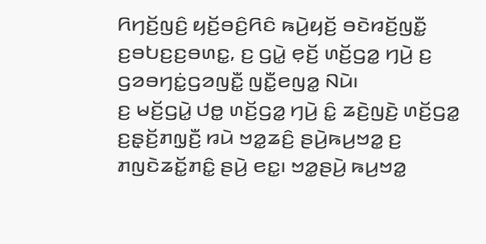ꤖꤚꤢꤩ꤬ꤜꤢꤨ꤬ ꤟꤢꤩ꤬ꤋꤢꤨ꤬ꤖꤢꤨ ꤒꤣꤧ꤬ꤟꤢꤩ꤬ ꤋꤢꤧꤙꤢꤩ꤬ꤜꤢꤪ꤭ ꤢ꤬ꤋꤝꤢ꤬ꤢ꤬ꤋꤛꤢ꤭, ꤢ꤬ ꤞꤣꤧ꤭ ꤕ꤫ꤢꤩ꤬ ꤛꤢꤩ꤬ꤞꤤ꤭ ꤚꤣꤧ꤬ ꤢ꤬ ꤞꤤꤋꤚꤢꤦ꤭ꤞꤤꤜꤢꤪ꤭ ꤜꤢꤪ꤭ꤕꤜꤤ꤭ ꤡꤣꤧ꤯
ꤢ꤬ ꤗꤢꤩ꤬ꤞꤣꤧ꤭ ꤓꤥ꤭ ꤛꤢꤩ꤬ꤞꤤ꤭ ꤚꤣꤧ꤬ ꤢꤨ꤭ ꤘꤢꤧ꤬ꤜꤢꤧ꤬ ꤛꤢꤩ꤬ꤞꤤ꤭ ꤢ꤬ꤔ꤫ꤢꤩ꤬ꤊꤜ꤫ꤢꤪ꤬ ꤙꤣꤧ ꤠꤤ꤭ꤘꤢꤨ꤬ ꤔꤣꤧ꤬ꤒꤣ꤬ꤠꤤ꤭ ꤢ꤬ ꤊꤜꤢꤧꤘꤢꤩ꤭ꤊꤢꤨ꤭ ꤔꤣꤧ꤬ ꤕꤢ꤭꤯ ꤠꤤ꤭ꤔꤣꤧ꤬ ꤒꤣ꤬ꤠꤤ꤭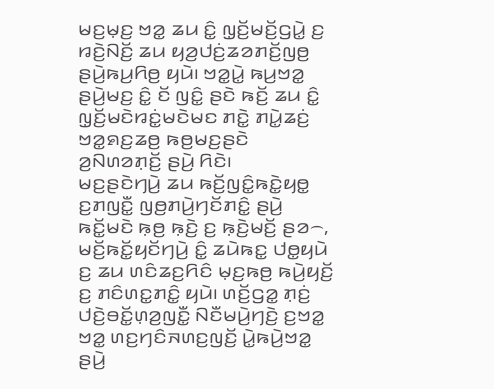ꤗꤢ꤬ꤗ꤫ꤢ꤬ ꤠꤤ꤭ ꤘꤣ ꤢꤨ꤭ ꤜ꤫ꤢꤩ꤬ꤗꤢꤩ꤬ꤞꤣꤧ꤭ ꤢ꤬ ꤙꤢꤧ꤬ꤡꤢꤩ꤬ ꤘꤣ ꤟꤤ꤬ꤓꤢꤦ꤬ꤘꤤꤊꤢꤩ꤬ꤜꤥ꤬ ꤔꤣꤧ꤬ꤒꤣ꤬ꤖꤥ꤬ ꤟꤣꤧ꤯ ꤠꤤ꤭ꤣꤧ꤭ ꤒꤣ꤬ꤠꤤ꤭ ꤔꤣꤧ꤬ꤗꤢ꤬ ꤢꤨ꤭ ꤢꤩ ꤜꤢꤨ꤭ ꤔꤢꤧ ꤒꤢꤩ꤬ ꤘꤣ ꤢꤨ꤭ ꤜ꤫ꤢꤩ꤬ꤗꤢꤧꤙꤢꤦ꤭ꤗꤢꤧꤗꤢ ꤊꤢꤧ꤭ ꤊꤣꤧ꤭ꤘꤢꤦ꤬ ꤠꤤ꤭ꤎꤢ꤬ꤘꤥ꤬ ꤒꤥ꤬ꤗꤢ꤬ꤔꤢꤧ ꤤ꤬ꤡꤛꤤꤊ꤫ꤢꤩ꤬ ꤔꤣꤧ꤬ ꤖꤢꤧ꤯
ꤗꤢ꤬ꤔꤢꤧꤚꤣꤧ꤬ ꤘꤣ ꤒꤢꤩ꤬ꤜꤢꤨ꤭ꤒꤢꤧ꤭ꤟꤥ꤭ ꤢ꤬ꤊꤜꤢꤪ꤭ ꤜꤥ꤬ꤊꤣꤧ꤬ꤚꤢꤩꤊꤢꤨ꤭ ꤔꤣꤧ꤬ ꤒꤢꤩ꤭ꤗꤢꤧ ꤒ꤫ꤥ꤬ ꤒ꤫ꤢꤧ꤬ ꤢ꤬ ꤒ꤫ꤢꤧ꤬ꤗꤢꤩ꤬ ꤔꤤ꤮, ꤗꤢꤩ꤬ꤒꤢꤩ꤭ꤟꤢꤩꤚꤣꤧ꤬ ꤢꤨ꤭ ꤘꤣꤧꤒꤢ꤭ ꤓꤥ꤭ꤟꤣꤧ ꤢ꤬ ꤘꤣ ꤛꤢꤨꤘꤢ꤬ꤖꤢꤨ ꤗ꤫ꤢ꤬ꤒꤥ꤬ ꤒꤣꤧ꤬ꤟꤢꤩ꤬ ꤢ꤬ ꤊꤢꤨꤛꤢ꤭ꤊꤢꤨ꤭ ꤟꤣꤧ꤯ ꤛꤢꤩ꤬ꤞꤤ꤭ ꤊ꤫ꤢꤦ꤬ ꤓꤢꤧ꤬ꤋꤢꤩ꤭ꤛ꤫ꤤ꤬ꤜꤢꤪ꤭ ꤡꤢꤪꤗꤣꤧ꤬ꤚꤢꤧ꤬ ꤢ꤬ꤠꤤ꤭ ꤠꤤ꤭ ꤛꤢ꤬ꤚꤢꤨꤏꤛꤢ꤬ꤜꤢꤩ꤬ ꤣꤧ꤭ꤒꤣꤧ꤬ꤠꤤ꤭ ꤔꤣꤧ꤬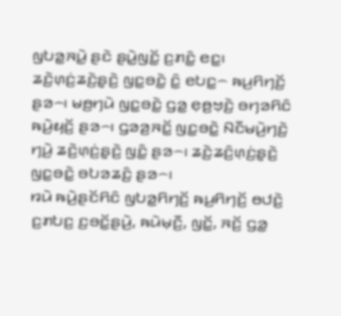ꤜꤝꤤ꤭ꤏꤣꤧ꤭ ꤔꤢꤧ ꤔꤣꤧ꤭ꤜꤢꤩ꤭ ꤢ꤬ꤊꤢꤨ꤭ ꤕꤢ꤭꤯
ꤘꤢꤧ꤬ꤛ꤫ꤢꤦ꤬ꤘꤢꤧ꤬ꤔ꤫ꤢꤧ꤬ ꤜꤢ꤭ꤋꤢꤧ꤭ ꤢꤨ꤭ ꤕꤝꤢ꤭꤮ ꤒꤣ꤬ꤖꤚꤢꤩ꤬ ꤔꤤ꤮꤯ ꤗꤥ꤬ꤚꤣꤧ ꤜꤢ꤭ꤋꤢꤧ꤭ ꤞꤤ꤭ ꤕ꤫ꤥ꤬ꤠ꤫ꤢꤧ꤬ ꤋꤚꤤꤖꤢꤨ ꤒꤣꤧ꤬ꤟꤢꤩ꤬ ꤔꤤ꤮꤯ ꤞꤤꤤ꤬ꤏꤢꤩ꤭ ꤜꤢ꤭ꤋꤢꤧ꤭ ꤡꤢꤪꤗꤣꤧ꤬ꤚꤢꤧ꤬ ꤚꤣꤧ꤬ ꤘꤢꤧ꤬ꤛ꤫ꤢꤦ꤬ꤔ꤫ꤢꤧ꤬ ꤜꤢꤨ꤭ ꤔꤤ꤮꤯ ꤘꤢꤧ꤬ꤘꤢꤨ꤬ꤛ꤫ꤢꤦ꤬ꤔ꤫ꤢꤧ꤬ ꤜꤢ꤭ꤋꤢꤧ꤭ ꤋꤝꤤꤘꤢꤨ꤬ ꤔꤤ꤮꤯
ꤙꤣꤧ ꤒꤣꤧ꤬ꤔꤢꤩꤖꤢꤨ ꤜꤝꤤ꤭ꤖꤚꤢꤩ꤬ ꤒꤣ꤬ꤖꤚꤢꤩ꤬ ꤥꤓꤢꤧ꤬ ꤢ꤬ꤊꤝꤢ꤬ ꤢ꤬ꤋꤢꤩ꤭ꤔꤣꤧ꤬, ꤒꤣꤧꤗ꤫ꤢꤪ꤬, ꤜꤢꤩ꤭, ꤏꤢꤩ꤬ ꤞꤤ꤭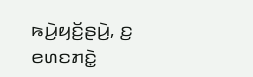ꤒꤣꤧ꤬ꤟꤢꤩ꤬ꤔꤣꤧ꤬, ꤢ꤬ ꤕꤛꤢꤊꤢꤧ꤭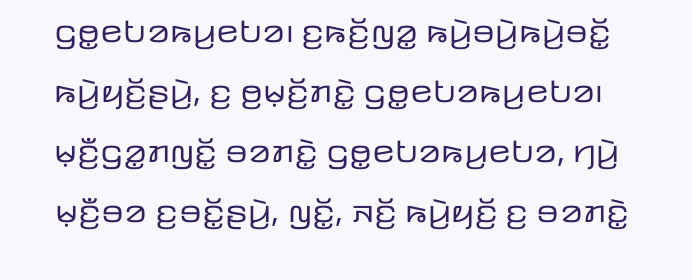ꤞꤥ꤭ꤕꤝꤤꤒꤣ꤬ꤕꤝꤤ꤯ ꤢ꤬ꤒꤢꤩ꤬ꤜꤤ꤭ ꤒꤣꤧ꤬ꤋꤣꤧ꤬ꤒꤣꤧ꤬ꤋꤢꤩ꤭ ꤒꤣꤧ꤬ꤟꤢꤩ꤬ꤔꤣꤧ꤬, ꤢ꤬ ꤥ꤬ꤗ꤫ꤢꤩ꤬ꤊꤢꤧ꤭ ꤞꤥ꤭ꤕꤝꤤꤒꤣ꤬ꤕꤝꤤ꤯ ꤗ꤫ꤢꤪ꤬ꤞꤤ꤭ꤊꤜꤢꤩ꤭ ꤋꤤꤊꤢꤧ꤭ ꤞꤥ꤭ꤕꤝꤤꤒꤣ꤬ꤕꤝꤤ, ꤚꤣꤧ꤬ ꤗ꤫ꤢꤪ꤬ꤋꤤ ꤢ꤬ꤋꤢꤩ꤭ꤔꤣꤧ꤬, ꤜꤢꤩ꤭, ꤏꤢꤩ꤬ ꤒꤣꤧ꤬ꤟꤢꤩ꤬ ꤢ꤬ ꤋꤤꤊꤢꤧ꤭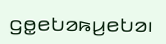ꤞꤥ꤭ꤕꤝꤤꤒꤣ꤬ꤕꤝꤤ꤯